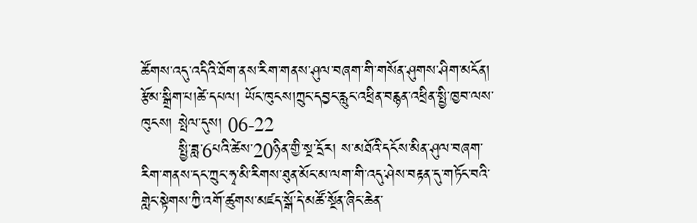ཚོགས་འདུ་འདིའི་ཐོག་ནས་རིག་གནས་ཤུལ་བཞག་གི་གསོན་ཤུགས་ཤིག་མངོན།
རྩོམ་སྒྲིག་པ།ཚེ་དཔལ། ཡོང་ཁུངས།ཀྲུང་དབྱང་རླུང་འཕྲིན་བརྙན་འཕྲིན་སྤྱི་ཁྱབ་ལས་ཁུངས། སྤེལ་དུས། 06-22
       སྤྱི་ཟླ་6པའི་ཚེས་20ཉིན་གྱི་སྔ་དྲོར། ས་མཐོའི་དངོས་མིན་ཤུལ་བཞག་རིག་གནས་དང་ཀྲུང་ཧྭ་མི་རིགས་ཐུན་མོང་མ་ལག་གི་འདུ་ཤེས་བརྟན་དུ་གཏོང་བའི་གླེང་སྟེགས་ཀྱི་འགོ་ཚུགས་མཛད་སྒོ་དེ་མཚོ་སྔོན་ཞིང་ཆེན་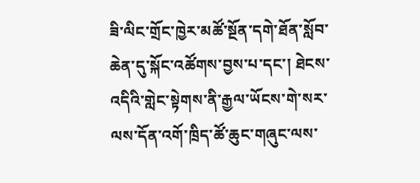ཟི་ལིང་གྲོང་ཁྱེར་མཚོ་སྔོན་དགེ་ཐོན་སློབ་ཆེན་དུ་སྐོང་འཚོགས་བྱས་པ་དང་། ཐེངས་འདིའི་གླེང་སྟེགས་ནི་རྒྱལ་ཡོངས་གེ་སར་ལས་དོན་འགོ་ཁྲིད་ཚོ་ཆུང་གཞུང་ལས་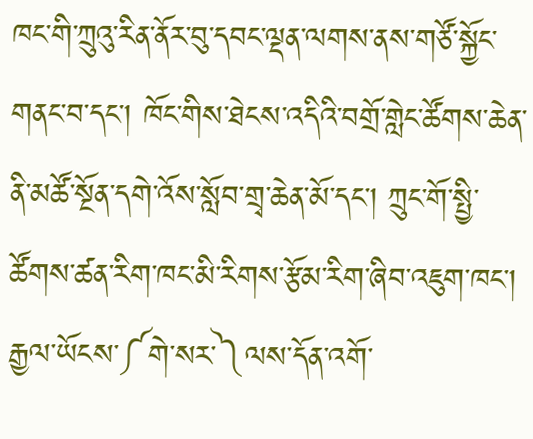ཁང་གི་ཀྲུའུ་རིན་ནོར་བུ་དབང་ལྡན་ལགས་ནས་གཙོ་སྐྱོང་གནང་བ་དང་། ཁོང་གིས་ཐེངས་འདིའི་བགྲོ་གླེང་ཚོགས་ཆེན་ནི་མཚོ་སྔོན་དགེ་འོས་སློབ་གྲྭ་ཆེན་མོ་དང་། ཀྲུང་གོ་སྤྱི་ཚོགས་ཚན་རིག་ཁང་མི་རིགས་རྩོམ་རིག་ཞིབ་འཇུག་ཁང་། རྒྱལ་ཡོངས་༼གེ་སར་༽ལས་དོན་འགོ་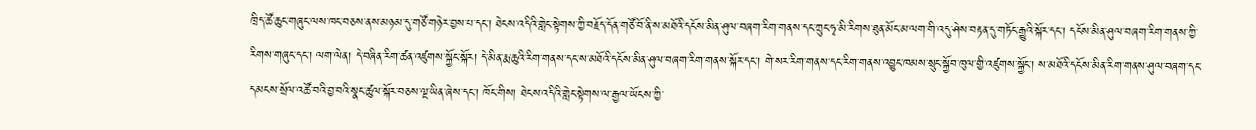ཁྲིད་ཚོ་ཆུང་གཞུང་ལས་ཁང་བཅས་ནས་མཉམ་དུ་གཙོ་གཉེར་བྱས་པ་དང་། ཐེངས་འདིའི་གླེང་སྟེགས་ཀྱི་བརྗོད་དོན་གཙོ་བོ་ནི་ས་མཐོའི་དངོས་མིན་ཤུལ་བཞག་རིག་གནས་དང་ཀྲུང་ཧྭ་མི་རིགས་ཐུན་མོང་མ་ལག་གི་འདུ་ཤེས་བརྟན་དུ་གཏོང་རྒྱུའི་སྐོར་དང་། དངོས་མིན་ཤུལ་བཞག་རིག་གནས་ཀྱི་རིགས་གཞུང་དང་། ལག་ལེན། དེ་བཞིན་རིག་ཚན་འཛུགས་སྐྱོང་སྐོར། དེ་མིན་རྨ་ཆུའི་རིག་གནས་དང་ས་མཐོའི་དངོས་མིན་ཤུལ་བཞག་རིག་གནས་སྐོར་དང་། གེ་སར་རིག་གནས་དང་རིག་གནས་འབྱུང་ཁམས་སྲུང་སྐྱོབ་ཁུལ་གྱི་འཛུགས་སྐྱོང་། ས་མཐོའི་དངོས་མིན་རིག་གནས་ཤུལ་བཞག་དང་དམངས་སྲོལ་འཚོ་བའི་བྱ་བའི་སྣང་ཚུལ་སྐོར་བཅས་ལྔ་ཡིན་ཞེས་དང་། ཁོང་གིས། ཐེངས་འདིའི་གླེང་སྟེགས་ལ་རྒྱལ་ཡོངས་ཀྱི་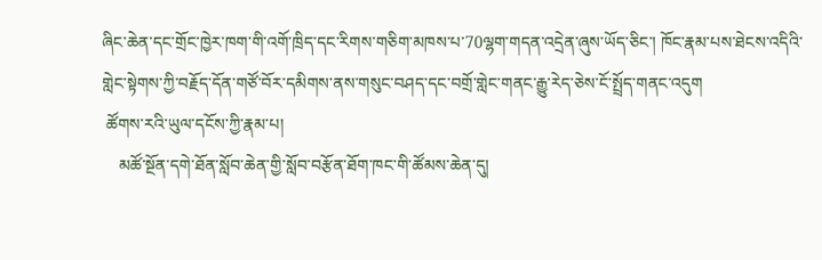ཞིང་ཆེན་དང་གྲོང་ཁྱེར་ཁག་གི་འགོ་ཁྲིད་དང་རིགས་གཅིག་མཁས་པ་70ལྷག་གདན་འདྲེན་ཞུས་ཡོད་ཅིང་། ཁོང་རྣམ་པས་ཐེངས་འདིའི་གླེང་སྟེགས་ཀྱི་བརྗོད་དོན་གཙོ་བོར་དམིགས་ནས་གསུང་བཤད་དང་བགྲོ་གླེང་གནང་རྒྱུ་རེད་ཅེས་ངོ་སྤྲོད་གནང་འདུག
 ཚོགས་རའི་ཡུལ་དངོས་ཀྱི་རྣམ་པ།
    མཚོ་སྔོན་དགེ་ཐོན་སློབ་ཆེན་གྱི་སློབ་བརྩོན་ཐོག་ཁང་གི་ཚོམས་ཆེན་དུ།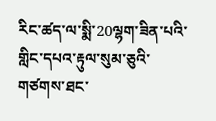རིང་ཚད་ལ་སྨི་20ལྷག་ཟིན་པའི་གླིང་དཔའ་རྟུལ་སུམ་ཅུའི་གཙགས་ཐང་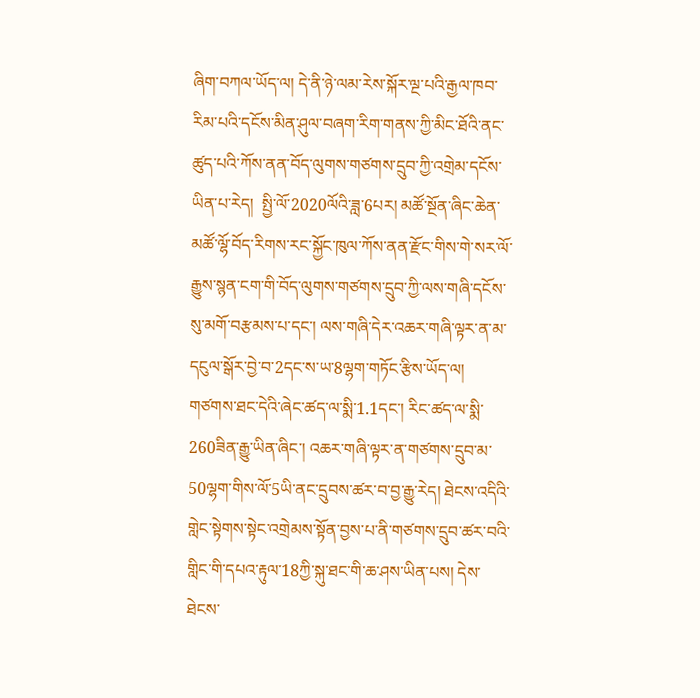ཞིག་བཀལ་ཡོད་ལ། དེ་ནི་ཉེ་ལམ་རེས་སྐོར་ལྔ་པའི་རྒྱལ་ཁབ་རིམ་པའི་དངོས་མིན་ཤུལ་བཞག་རིག་གནས་ཀྱི་མིང་ཐོའི་ནང་ཚུད་པའི་ཀོས་ནན་བོད་ལུགས་གཙགས་དྲུབ་ཀྱི་འགྲེམ་དངོས་ཡིན་པ་རེད།  སྤྱི་ལོ་2020ལོའི་ཟླ་6པར། མཚོ་སྔོན་ཞིང་ཆེན་མཚོ་ལྷོ་བོད་རིགས་རང་སྐྱོང་ཁུལ་ཀོས་ནན་རྫོང་གིས་གེ་སར་ལོ་རྒྱུས་སྙན་ངག་གི་བོད་ལུགས་གཙགས་དྲུབ་ཀྱི་ལས་གཞི་དངོས་སུ་མགོ་བརྩམས་པ་དང་། ལས་གཞི་དེར་འཆར་གཞི་ལྟར་ན་མ་དངུལ་སྒོར་བྱེ་བ་2དང་ས་ཡ་8ལྷག་གཏོང་རྩིས་ཡོད་ལ། གཙགས་ཐང་དེའི་ཞེང་ཚད་ལ་སྨི་1.1དང་། རིང་ཚད་ལ་སྨི་260ཟིན་རྒྱུ་ཡིན་ཞིང་། འཆར་གཞི་ལྟར་ན་གཙགས་དྲུབ་མ་50ལྷག་གིས་ལོ་5ཡི་ནང་དྲུབས་ཚར་བ་བྱ་རྒྱུ་རེད། ཐེངས་འདིའི་གླེང་སྟེགས་སྟེང་འགྲེམས་སྟོན་བྱས་པ་ནི་གཙགས་དྲུབ་ཚར་བའི་གླིང་གི་དཔའ་རྟུལ་18ཀྱི་སྐུ་ཐང་གི་ཆ་ཤས་ཡིན་པས། དེས་ཐེངས་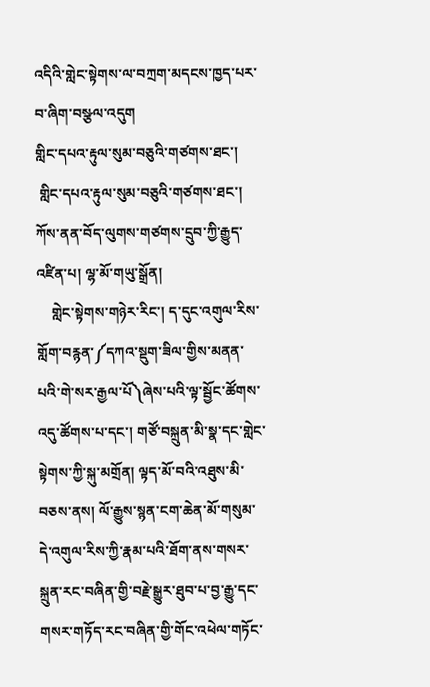འདིའི་གླེང་སྟེགས་ལ་བཀྲག་མདངས་ཁྱད་པར་བ་ཞིག་བསྩལ་འདུག
གླིང་དཔའ་རྟུལ་སུམ་བཅུའི་གཙགས་ཐང་།
 གླིང་དཔའ་རྟུལ་སུམ་བཅུའི་གཙགས་ཐང་།
ཀོས་ནན་བོད་ལུགས་གཙགས་དྲུབ་ཀྱི་རྒྱུད་འཛིན་པ། ལྷ་མོ་གཡུ་སྒྲོན།
    གླེང་སྟེགས་གཉེར་རིང་། ད་དུང་འགུལ་རིས་གློག་བརྙན་༼དཀའ་སྡུག་ཟིལ་གྱིས་མནན་པའི་གེ་སར་རྒྱལ་པོ༽ཞེས་པའི་ལྟ་སྦྱོང་ཚོགས་འདུ་ཚོགས་པ་དང་། གཙོ་བསྐྲུན་མི་སྣ་དང་གླེང་སྟེགས་ཀྱི་སྐུ་མགྲོན། ལྟད་མོ་བའི་འཐུས་མི་བཅས་ནས། ལོ་རྒྱུས་སྙན་ངག་ཆེན་མོ་གསུམ་དེ་འགུལ་རིས་ཀྱི་རྣམ་པའི་ཐོག་ནས་གསར་སྐྲུན་རང་བཞིན་གྱི་བརྗེ་སྒྱུར་ཐུབ་པ་བྱ་རྒྱུ་དང་གསར་གཏོད་རང་བཞིན་གྱི་གོང་འཕེལ་གཏོང་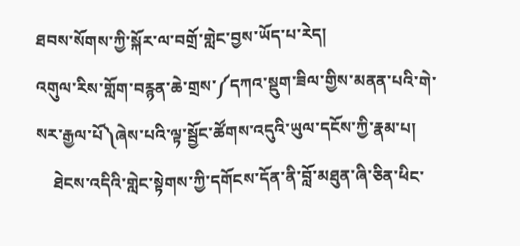ཐབས་སོགས་ཀྱི་སྐོར་ལ་བགྲོ་གླེང་བྱས་ཡོད་པ་རེད།
འགུལ་རིས་གློག་བརྙན་ཆེ་གྲས་༼དཀའ་སྡུག་ཟིལ་གྱིས་མནན་པའི་གེ་སར་རྒྱལ་པོ༽ཞེས་པའི་ལྟ་སྦྱོང་ཚོགས་འདུའི་ཡུལ་དངོས་ཀྱི་རྣམ་པ།
    ཐེངས་འདིའི་གླེང་སྟེགས་ཀྱི་དགོངས་དོན་ནི་བློ་མཐུན་ཞི་ཅིན་ཕིང་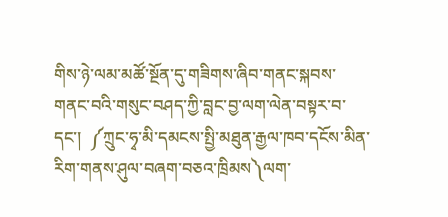གིས་ཉེ་ལམ་མཚོ་སྔོན་དུ་གཟིགས་ཞིབ་གནང་སྐབས་གནང་བའི་གསུང་བཤད་ཀྱི་བླང་བྱ་ལག་ལེན་བསྟར་བ་དང་།  ༼ཀྲུང་ཧྭ་མི་དམངས་སྤྱི་མཐུན་རྒྱལ་ཁབ་དངོས་མིན་རིག་གནས་ཤུལ་བཞག་བཅའ་ཁྲིམས༽ལག་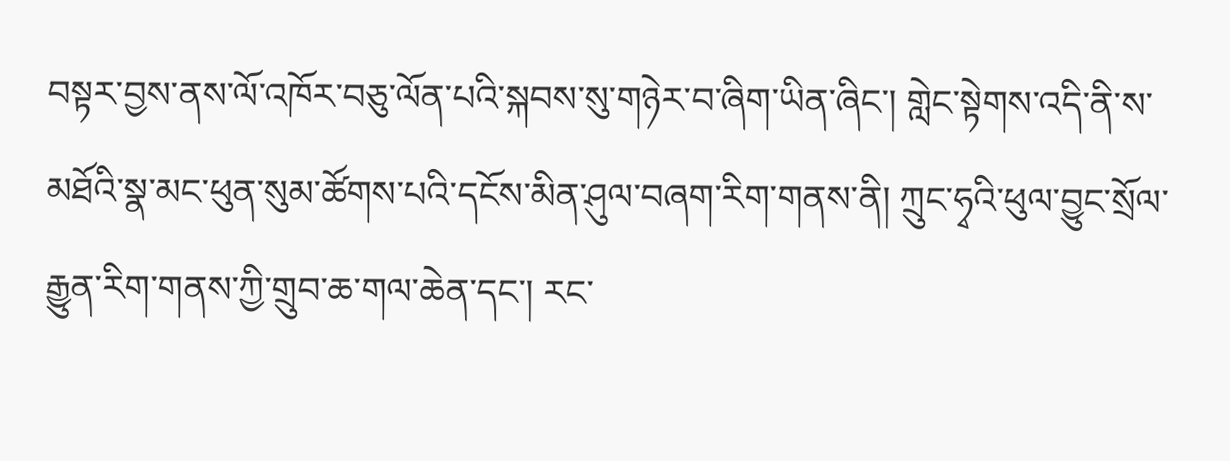བསྟར་བྱས་ནས་ལོ་འཁོར་བཅུ་ལོན་པའི་སྐབས་སུ་གཉེར་བ་ཞིག་ཡིན་ཞིང་། གླེང་སྟེགས་འདི་ནི་ས་མཐོའི་སྣ་མང་ཕུན་སུམ་ཚོགས་པའི་དངོས་མིན་ཤུལ་བཞག་རིག་གནས་ནི། ཀྲུང་ཧྭའི་ཕུལ་བྱུང་སྲོལ་རྒྱུན་རིག་གནས་ཀྱི་གྲུབ་ཆ་གལ་ཆེན་དང་། རང་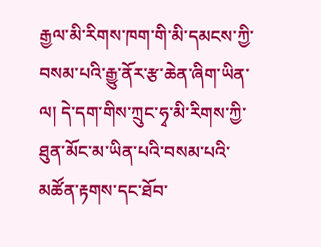རྒྱལ་མི་རིགས་ཁག་གི་མི་དམངས་ཀྱི་བསམ་པའི་རྒྱུ་ནོར་རྩ་ཆེན་ཞིག་ཡིན་ལ། དེ་དག་གིས་ཀྲུང་ཧྭ་མི་རིགས་ཀྱི་ཐུན་མོང་མ་ཡིན་པའི་བསམ་པའི་མཚོན་རྟགས་དང་ཐོབ་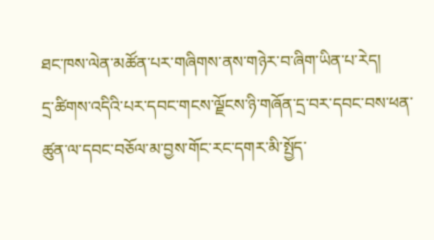ཐང་ཁས་ལེན་མཚོན་པར་གཞིགས་ནས་གཉེར་བ་ཞིག་ཡིན་པ་རེད།
དྲ་ཚིགས་འདིའི་པར་དབང་གངས་ལྗོངས་ཉི་གཞོན་དྲ་བར་དབང་བས་ཕན་ཚུན་ལ་དབང་བཅོལ་མ་བྱས་གོང་རང་དགར་མི་སྤྱོད་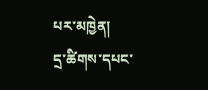པར་མཁྱེན།
དྲ་ཚིགས་དཔང་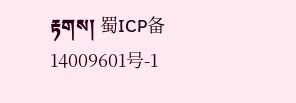རྟགས། 蜀ICP备14009601号-1